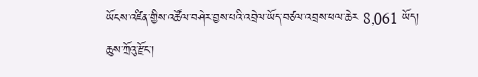ཡོངས་འཛིན་གྱིས་འཚོལ་བཤེར་བྱས་པའི་འབྲེལ་ཡོད་བཙལ་འབྲས་ཕལ་ཆེར 8,061 ཡོད།
ཆུས་ཀྲོའུ་རྫོང་།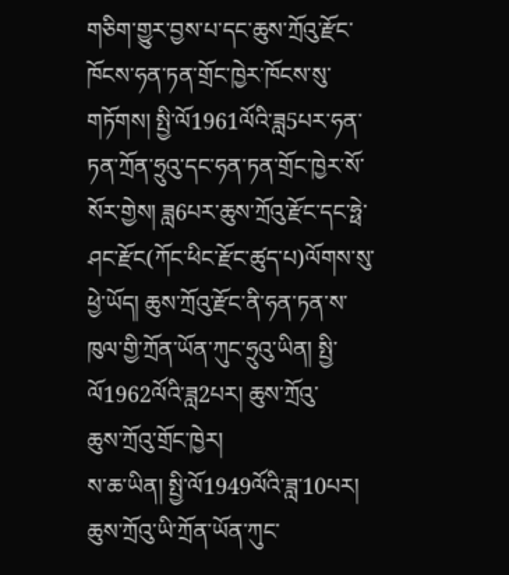གཅིག་གྱུར་བྱས་པ་དང་ཆུས་ཀྲོའུ་རྫོང་ཁོངས་ཧན་ཏན་གྲོང་ཁྱེར་ཁོངས་སུ་གཏོགས། སྤྱི་ལོ1961ལོའི་ཟླ5པར་ཧན་ཏན་ཀྲོན་ཧྲུའུ་དང་ཧན་ཏན་གྲོང་ཁྱེར་སོ་སོར་གྱེས། ཟླ6པར་ཆུས་ཀྲོའུ་རྫོང་དང་ཧྥེ་ཤང་རྫོང(ཀོང་ཕིང་རྫོང་ཚུད་པ)ལོགས་སུ་ཕྱེ་ཡོད། ཆུས་ཀྲོའུ་རྫོང་ནི་ཧན་ཏན་ས་ཁུལ་གྱི་ཀྲོན་ཡོན་ཀུང་ཧྲུའུ་ཡིན། སྤྱི་ལོ1962ལོའི་ཟླ2པར། ཆུས་ཀྲོའུ་
ཆུས་ཀྲོའུ་གྲོང་ཁྱེར།
ས་ཆ་ཡིན། སྤྱི་ལོ1949ལོའི་ཟླ་10པར། ཆུས་ཀྲོའུ་ཡི་ཀྲོན་ཡོན་ཀུང་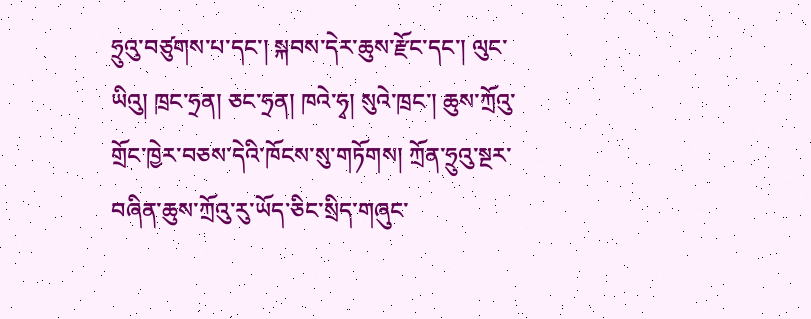ཧྲུའུ་བཙུགས་པ་དང་། སྐབས་དེར་ཆུས་རྫོང་དང་། ལུང་ཡིའུ། ཁྲང་ཧྲན། ཅང་ཧྲན། ཁའེ་ཧྭ། སུའེ་ཁྲང་། ཆུས་ཀྲོའུ་གྲོང་ཁྱེར་བཅས་དེའི་ཁོངས་སུ་གཏོགས། ཀྲོན་ཧྲུའུ་སྔར་བཞིན་ཆུས་ཀྲོའུ་རུ་ཡོད་ཅིང་སྲིད་གཞུང་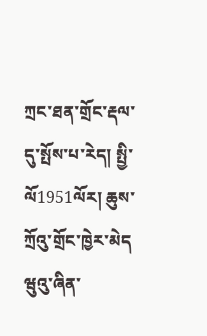ཀྲང་ཐན་གྲོང་རྡལ་དུ་སྤོས་པ་རེད། སྤྱི་ལོ1951ལོར། ཆུས་ཀྲོའུ་གྲོང་ཁྱེར་མེད
ཝུའུ་ཞིན་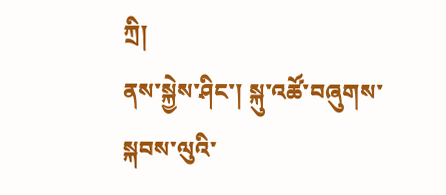ཀྲི།
ནས་སྐྱེས་ཤིང་། སྐུ་འཚོ་བཞུགས་སྐབས་ལུའི་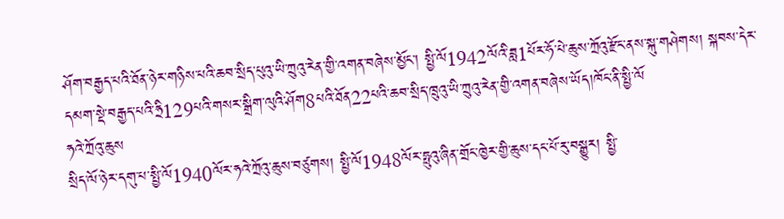ཤོག་བརྒྱད་པའི་ཐོན་ཉེར་གཉིས་པའི་ཆབ་སྲིད་པུའུ་ཡི་ཀྲུའུ་རེན་གྱི་འགན་བཞེས་མྱོང་། སྤྱི་ལོ1942ལོའི་ཟླ1པོར་ཧོ་པེ་ཆུས་ཀྲོའུ་རྫོང་ནས་སྐུ་གཤེགས། སྐབས་དེར་དམག་སྡེ་བརྒྱད་པའི་ཧྲི129པའི་གསར་སྒྲིག་ལུའི་ཤོག8པའི་ཐོན22པའི་ཆབ་སྲིད་ཁྲུའུ་ཡི་ཀྲུའུ་རེན་གྱི་འགན་བཞེས་ཡོད།ཁོང་ནི་སྤྱི་ལོ
ཧའེ་ཀྲོའུ་ཆུས
སྲིད་ལོ་ཉེར་དགུ་པ་སྤྱི་ལོ1940ལོར་ཧའེ་ཀྲོའུ་ཆུས་བཙུགས། སྤྱི་ལོ1948ལོར་ཧྥུའུ་ཞིན་གྲོང་ཁྱེར་གྱི་ཆུས་དང་པོ་རུ་བསྒྱུར། སྤྱི་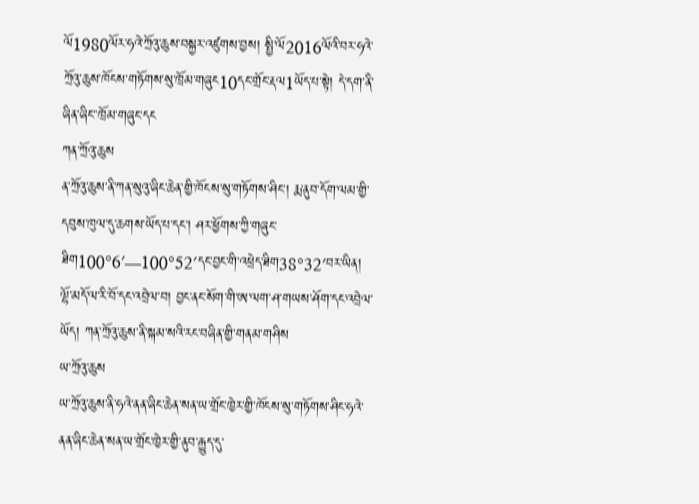ལོ1980ལོར་ཧའེ་ཀྲོའུ་ཆུས་བསྐྱར་འཛུགས་བྱས། སྤྱི་ལོ2016ལོའི་བར་ཧའེ་ཀྲོའུ་ཆུས་ཁོངས་གཏོགས་སུ་ཁྲོམ་གཞུང10དང་གྲོང་རྡལ1ཡོད་པ་སྟེ། དེ་དག་ནི་ཞིན་ཞིང་་ཁྲོམ་གཞུང་དང
ཀན་ཀྲོའུ་ཆུས
ན་ཀྲོའུ་ཆུས་ནི་ཀན་སུའུ་ཞིང་ཆེན་གྱི་ཁོངས་སུ་གཏོགས་ཤིང་། རྨ་ནུབ་དོག་ལམ་གྱི་དབུས་ཁུལ་དུ་ཆགས་ཡོད་པ་དང་། ཤར་ཕྱོགས་ཀྱི་གཞུང་ཐིག100°6′—100°52′དང་བྱང་གི་འཕྲེད་ཐིག38°32′བར་ཡིན། ལྷོ་མདོ་ལ་རི་བོ་དང་འབྲེལ་བ། བྱང་ནང་སོག་གི་ཨ་ལག་ཤ་གཡས་ཤོག་དང་འབྲེལ་ཡོད། ཀན་ཀྲོའུ་ཆུས་ནི་སྐམ་སའི་རང་བཞིན་གྱི་གནམ་གཤིས
ཡ་ཀྲོའུ་ཆུས
ཡ་ཀྲོའུ་ཆུས་ནི་ཧའེ་ནན་ཞིང་ཆེན་སན་ཡ་གྲོང་ཁྱེར་གྱི་ཁོངས་སུ་གཏོགས་ཤིང་ཧའེ་ནན་ཞིང་ཆེན་སན་ཡ་གྲོང་ཁྱེར་གྱི་ནུབ་རྒྱུད་དུ་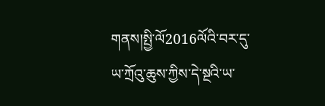གནས།སྤྱི་ལོ2016ལོའི་བར་དུ་ཡ་ཀྲོའུ་ཆུས་ཀྱིས་དེ་སྔའི་ཡ་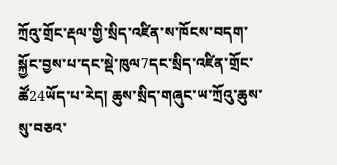ཀྲོའུ་གྲོང་རྡལ་གྱི་སྲིད་འཛིན་ས་ཁོངས་བདག་སྐྱོང་བྱས་པ་དང་སྡེ་ཁུལ7དང་སྲིད་འཛིན་གྲོང་ཚོ24ཡོད་པ་རེད། ཆུས་སྲིད་གཞུང་ཡ་ཀྲོའུ་ཆུས་སུ་བཅའ་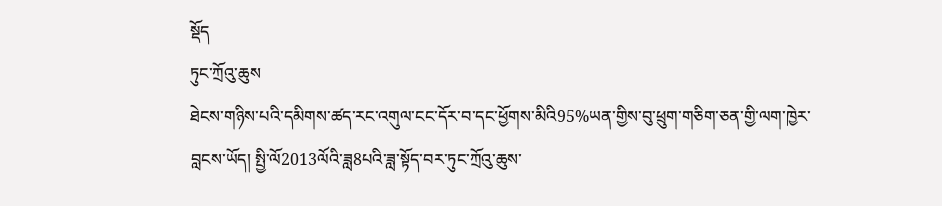སྡོད
ཏུང་ཀྲོའུ་ཆུས
ཐེངས་གཉིས་པའི་དམིགས་ཚད་རང་འགུལ་ངང་དོར་བ་དང་ཕྱོགས་མིའི95%ཡན་གྱིས་བུ་ཕྲུག་གཅིག་ཅན་གྱི་ལག་ཁྱེར་བླངས་ཡོད། སྤྱི་ལོ2013ལོའི་ཟླ8པའི་ཟླ་སྟོད་བར་ཏུང་ཀྲོའུ་ཆུས་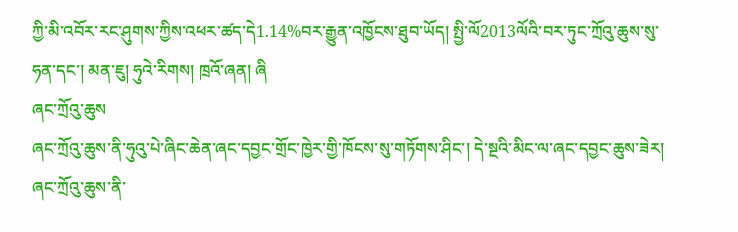ཀྱི་མི་འབོར་རང་ཤུགས་ཀྱིས་འཕར་ཚད་དེ1.14%བར་རྒྱུན་འཁྱོངས་ཐུབ་ཡོད། སྤྱི་ལོ2013ལོའི་བར་ཏུང་ཀྲོའུ་ཆུས་སུ་ཧན་དང་། མན་ཇུ། ཧུའེ་རིགས། ཁྲའོ་ཞན། ཞི
ཞང་ཀྲོའུ་ཆུས
ཞང་ཀྲོའུ་ཆུས་ནི་ཧུའུ་པེ་ཞིང་ཆེན་ཞང་དབྱང་གྲོང་ཁྱེར་གྱི་ཁོངས་སུ་གཏོགས་ཤིང་། དེ་སྔའི་མིང་ལ་ཞང་དབྱང་ཆུས་ཟེར། ཞང་ཀྲོའུ་ཆུས་ནི་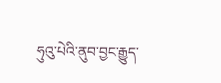ཧུའུ་པེའི་ནུབ་བྱང་རྒྱུད་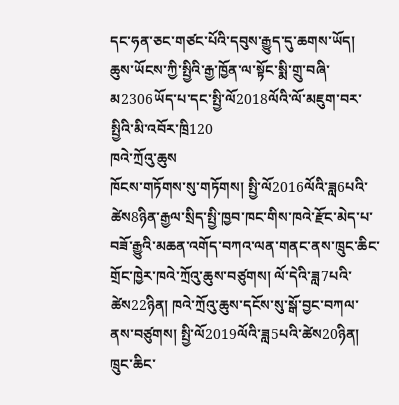དང་ཧན་ཅང་གཙང་པོའི་དབུས་རྒྱུད་དུ་ཆགས་ཡོད། ཆུས་ཡོངས་ཀྱི་སྤྱིའི་རྒྱ་ཁྱོན་ལ་སྟོང་སྨི་གྲུ་བཞི་མ2306ཡོད་པ་དང་སྤྱི་ལོ2018ལོའི་ལོ་མཇུག་བར་སྤྱིའི་མི་འབོར་ཁྲི120
ཁའེ་ཀྲོའུ་ཆུས
ཁོངས་གཏོགས་སུ་གཏོགས། སྤྱི་ལོ2016ལོའི་ཟླ6པའི་ཚེས8ཉིན་རྒྱལ་སྲིད་སྤྱི་ཁྱབ་ཁང་གིས་ཁའེ་རྫོང་མེད་པ་བཟོ་རྒྱུའི་མཆན་འགོད་བཀའ་ལན་གནང་ནས་ཁྲུང་ཆིང་གྲོང་ཁྱེར་ཁའེ་ཀྲོའུ་ཆུས་བཙུགས། ལོ་དེའི་ཟླ7པའི་ཚེས22ཉིན། ཁའེ་ཀྲོའུ་ཆུས་དངོས་སུ་སྒོ་བྱང་བཀལ་ནས་བཙུགས། སྤྱི་ལོ2019ལོའི་ཟླ5པའི་ཚེས20ཉིན། ཁྲུང་ཆིང་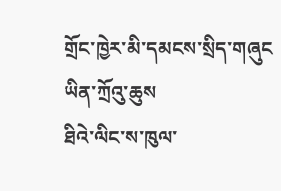གྲོང་ཁྱེར་མི་དམངས་སྲིད་གཞུང
ཡིན་ཀྲོའུ་ཆུས
ཐིའེ་ལིང་ས་ཁུལ་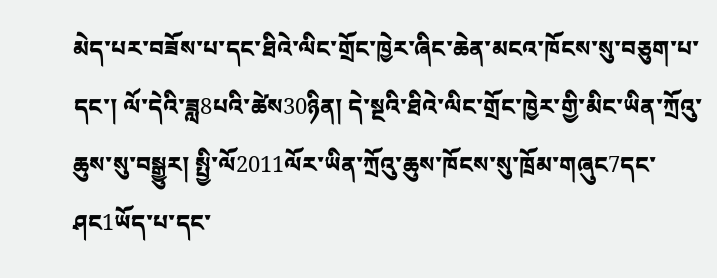མེད་པར་བཟོས་པ་དང་ཐིའེ་ལིང་གྲོང་ཁྱེར་ཞིང་ཆེན་མངའ་ཁོངས་སུ་བཅུག་པ་དང་། ལོ་དེའི་ཟླ8པའི་ཚེས30ཉིན། དེ་སྔའི་ཐིའེ་ལིང་གྲོང་ཁྱེར་གྱི་མིང་ཡིན་ཀྲོའུ་ཆུས་སུ་བསྒྱུར། སྤྱི་ལོ2011ལོར་ཡིན་ཀྲོའུ་ཆུས་ཁོངས་སུ་ཁྲོམ་གཞུང7དང་ཤང1ཡོད་པ་དང་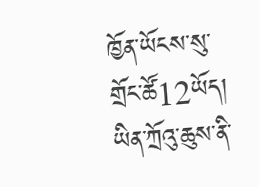ཁྱོན་ཡོངས་སུ་གྲོང་ཚོ12ཡོད། ཡིན་ཀྲོའུ་ཆུས་ནི་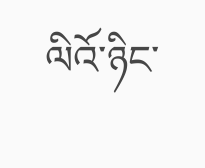ལིའོ་ཉིང་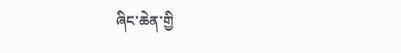ཞིང་ཆེན་གྱི